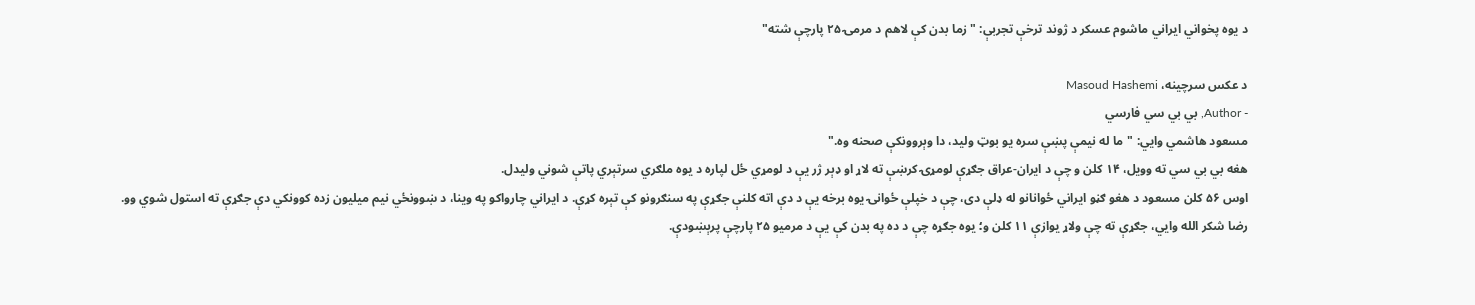د یوه پخواني ایراني ماشوم عسکر د ژوند ترخې تجربې: "زما بدن کې لاهم د مرمۍ ۲۵ پارچې شته"

د عکس سرچینه، Masoud Hashemi
- Author, بي بي سي فارسي
مسعود هاشمي وايي: "ما له نیمې پښې سره یو بوټ ولید، دا وېروونکې صحنه وه."
هغه بي بي سي ته وویل، ۱۴ کلن و چې د ایران-عراق جګړې لومړۍ کرښې ته لاړ او ډېر ژر یې د لومړي ځل لپاره د یوه ملګري سرتېري پاتې شوني ولیدل.
اوس ۵۶ کلن مسعود د هغو ګڼو ایراني ځوانانو له ډلې دی، چې د خپلې ځوانۍ یوه برخه یې د دې اته کلنې جګړې په سنګرونو کې تېره کړې. د ایراني چارواکو په وینا، د ښوونځي نیم میلیون زده کوونکي دې جګړې ته استول شوي وو.
رضا شکر الله وایي، جګړې ته چې ولاړ یوازې ۱۱ کلن و؛ یوه جګړه چې د ده په بدن کې یې د مرمیو ۲۵ پارچې پرېښودې.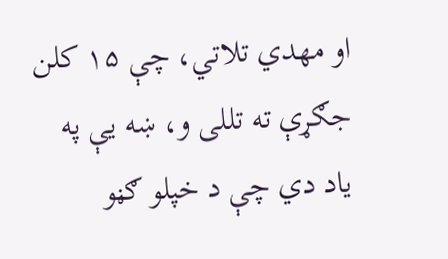او مهدي تلاتي، چې ۱۵ کلن جګړې ته تللی و، ښه یې په یاد دي چې د خپلو ګڼو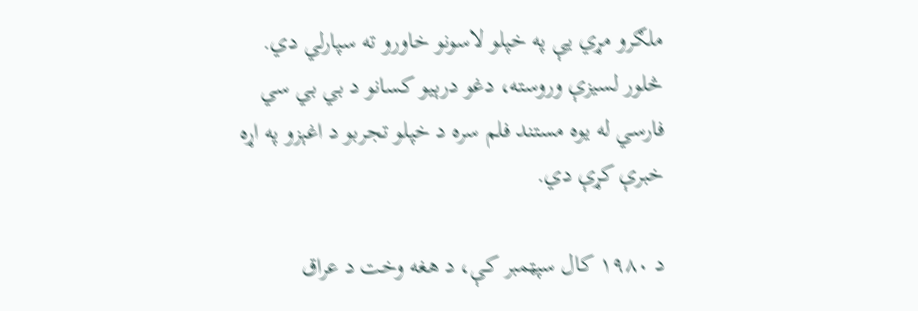ملګرو مړي یې په خپلو لاسونو خاورو ته سپارلي دي.
څلور لسیزې وروسته، دغو درېیو کسانو د بي بي سي فارسي له یوه مستند فلم سره د خپلو تجربو د اغېزو په اړه خبرې کړې دي.

د ۱۹۸۰ کال سپټمبر کې، د هغه وخت د عراق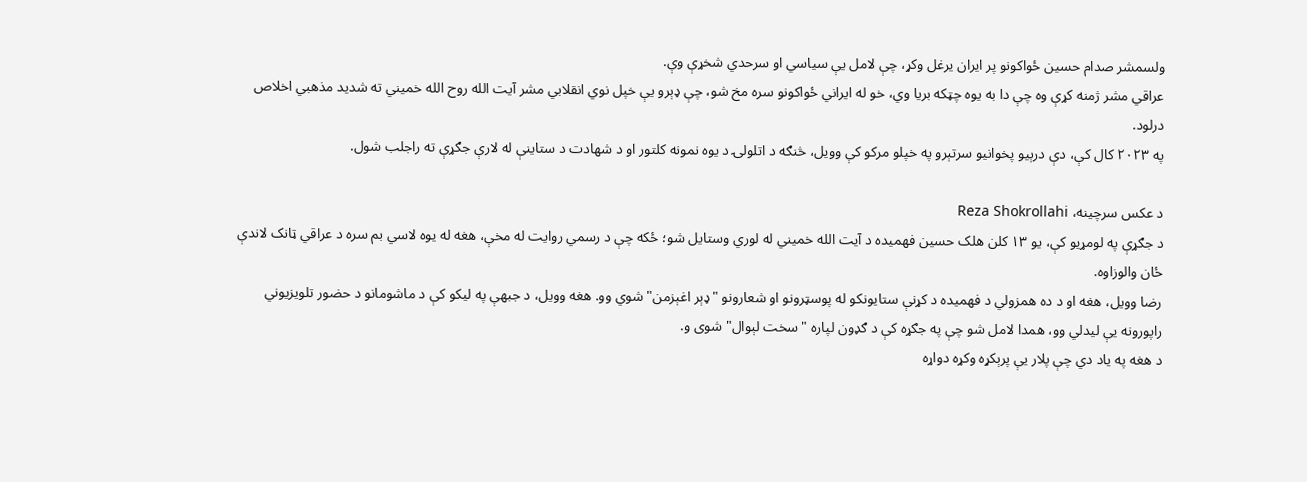ولسمشر صدام حسین ځواکونو پر ایران یرغل وکړ، چې لامل یې سیاسي او سرحدي شخړې وې.
عراقي مشر ژمنه کړې وه چې دا به یوه چټکه بریا وي، خو له ایراني ځواکونو سره مخ شو، چې ډېرو یې خپل نوي انقلابي مشر آیت الله روح الله خمیني ته شدید مذهبي اخلاص درلود.
په ۲۰۲۳ کال کې، دې درېیو پخوانیو سرتېرو په خپلو مرکو کې وویل، څنګه د اتلولۍ د یوه نمونه کلتور او د شهادت د ستاینې له لارې جګړې ته راجلب شول.

د عکس سرچینه، Reza Shokrollahi
د جګړې په لومړیو کې، یو ۱۳ کلن هلک حسین فهمیده د آیت الله خمیني له لوري وستایل شو؛ ځکه چې د رسمي روایت له مخې، هغه له یوه لاسي بم سره د عراقي ټانک لاندې ځان والوزاوه.
رضا وویل، هغه او د ده همزولي د فهمیده د کړنې ستایونکو له پوسټرونو او شعارونو "ډېر اغېزمن" شوي وو. هغه وویل، د جبهې په لیکو کې د ماشومانو د حضور تلویزیوني راپورونه یې لیدلي وو، همدا لامل شو چې په جګړه کې د ګډون لپاره "سخت لېوال" شوی و.
د هغه په یاد دي چې پلار یې پرېکړه وکړه دواړه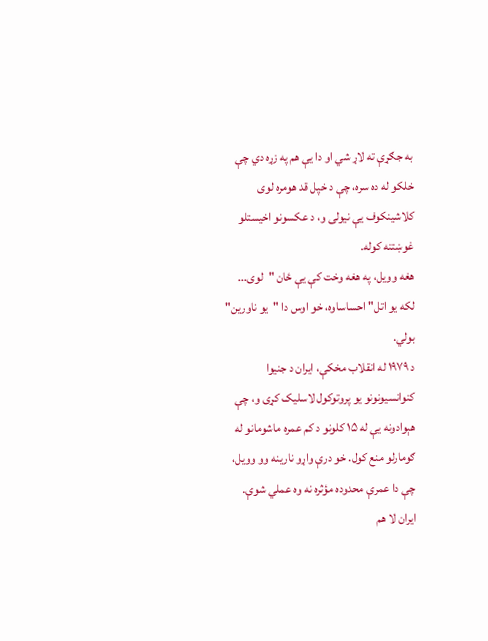به جګړې ته لاړ شي او دا یې هم په زړه دي چې خلکو له ده سره، چې د خپل قد هومره لوی کلاشینکوف یې نیولی و، د عکسونو اخیستلو غوښتنه کوله.
هغه وویل، په هغه وخت کې یې ځان "لوی... لکه یو اتل" احساساوه، خو اوس دا "یو ناورین" بولي.
د ۱۹۷۹ له انقلاب مخکې، ایران د جنیوا کنوانسیونونو یو پروتوکول لاسلیک کړی و، چې هېوادونه یې له ۱۵ کلونو د کم عمره ماشومانو له ګومارلو منع کول. خو درې واړو نارینه وو وویل، چې دا عمرې محدوده مؤثره نه وه عملي شوې. ایران لا هم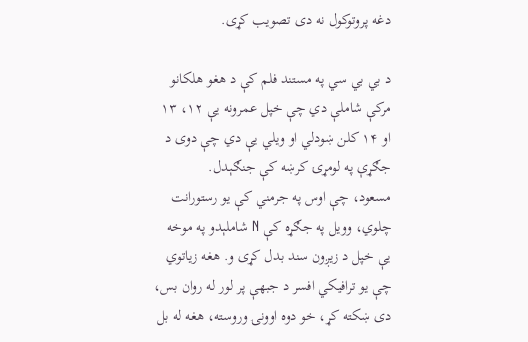دغه پروتوکول نه دی تصویب کړی.

د بي بي سي په مستند فلم کې د هغو هلکانو مرکې شاملې دي چې خپل عمرونه یې ۱۲، ۱۳ او ۱۴ کلن ښودلي او ویلي یې دي چې دوی د جګړې په لومړۍ کرښه کې جنګېدل.
مسعود، چې اوس په جرمني کې یو رستورانت چلوي، وویل په جګړه کې N شاملېدو په موخه یې خپل د زیږون سند بدل کړی و. هغه زیاتوي چې یو ترافیکي افسر د جبهې پر لور له روان بس، دی ښکته کړ، خو دوه اوونۍ وروسته، هغه له بل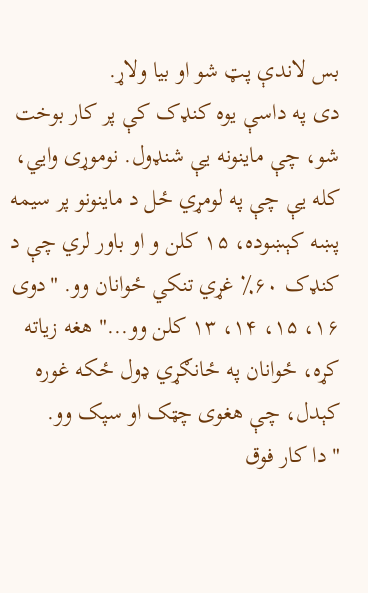بس لاندې پټ شو او بیا ولاړ.
دی په داسې یوه کنډک کې پر کار بوخت شو، چې ماینونه یې شنډول. نوموړی وايي، کله یې چې په لومړي ځل د ماینونو پر سیمه پښه کېښوده، ۱۵ کلن و او باور لري چې د کنډک ۶۰٪ غړي تنکي ځوانان وو. "دوی ۱۶، ۱۵، ۱۴، ۱۳ کلن وو..." هغه زیاته کړه، ځوانان په ځانګړي ډول ځکه غوره کېدل، چې هغوی چټک او سپک وو.
"دا کار فوق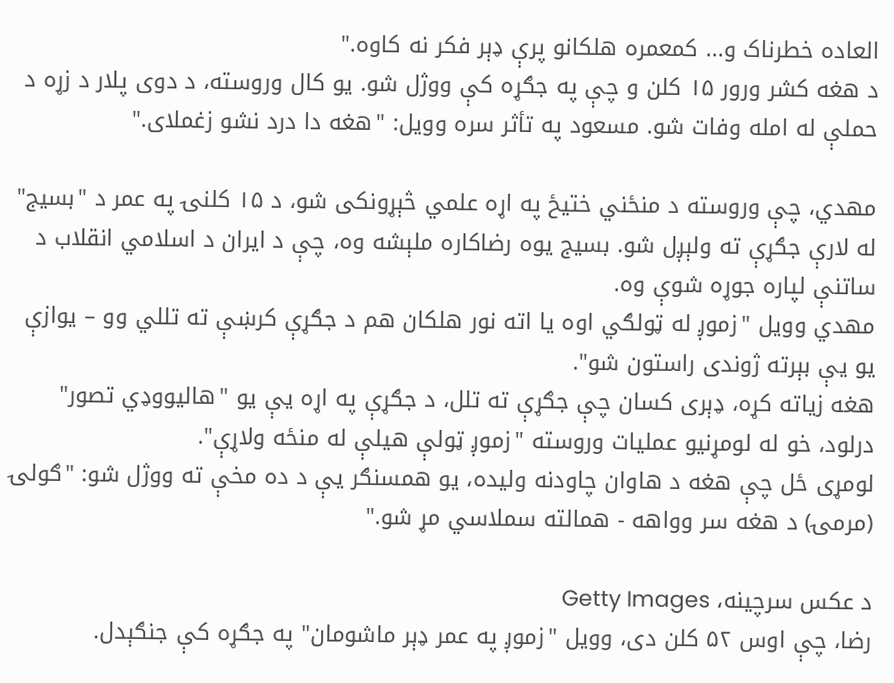العاده خطرناک و... کمعمره هلکانو پرې ډېر فکر نه کاوه."
د هغه کشر ورور ۱۵ کلن و چې په جګړه کې ووژل شو. یو کال وروسته، د دوی پلار د زړه د حملې له امله وفات شو. مسعود په تأثر سره وویل: "هغه دا درد نشو زغملای."

مهدي، چې وروسته د منځني ختیځ په اړه علمي څېړونکی شو، د ۱۵ کلنۍ په عمر د "بسیج" له لارې جګړې ته ولېږل شو. بسیج یوه رضاکاره ملېشه وه، چې د ایران د اسلامي انقلاب د ساتنې لپاره جوړه شوې وه.
مهدي وویل "زموږ له ټولګي اوه یا اته نور هلکان هم د جګړې کرښې ته تللي وو – یوازې یو یې بېرته ژوندی راستون شو".
هغه زیاته کړه، ډېری کسان چې جګړې ته تلل، د جګړې په اړه یې یو "هالیووډي تصور" درلود، خو له لومړنیو عملیات وروسته "زموږ ټولې هیلې له منځه ولاړې".
لومړی ځل چې هغه د هاوان چاودنه ولیده، یو همسنګر یې د ده مخې ته ووژل شو: "ګولۍ (مرمۍ) د هغه سر وواهه - همالته سملاسي مړ شو."

د عکس سرچینه، Getty Images
رضا، چې اوس ۵۲ کلن دی، وویل "زموږ په عمر ډېر ماشومان" په جګړه کې جنګېدل.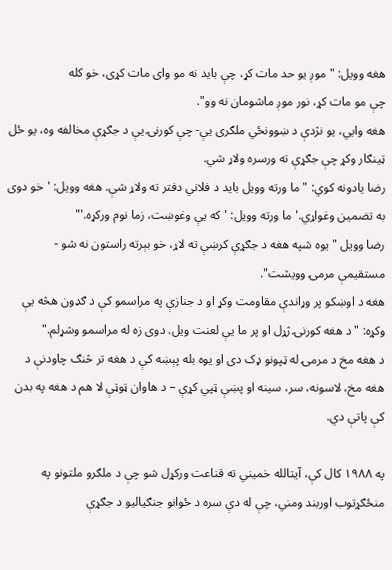هغه وویل: "موږ یو حد مات کړ، چې باید نه مو وای مات کړی، خو کله
چې مو مات کړ، نور موږ ماشومان نه وو".
هغه وايي، یو نژدې د ښوونځي ملګری یې- چې کورنۍ یې د جګړې مخالفه وه، یو ځل ټینګار وکړ چې جګړې ته ورسره ولاړ شي.
رضا یادونه کوي: "ما ورته وویل باید د فلاني دفتر ته ولاړ شې. هغه وویل: 'خو دوی به تضمین وغواړي.' ما ورته وویل: 'که یې وغوښت، زما نوم ورکړه.'"
رضا وویل "یوه شپه هغه د جګړې کرښې ته لاړ، خو بېرته راستون نه شو - مستقیمې مرمۍ وویشت".
هغه د اوښکو پر وړاندې مقاومت وکړ او د جنازې په مراسمو کې د ګډون هڅه یې وکړه: "د هغه کورنۍ ژړل او پر ما یې لعنت ویل. دوی زه له مراسمو وشړلم."
د هغه مخ د مرمۍ له ټپونو ډک دی او یوه بله پېښه کې د هغه تر څنګ چاودنې د هغه مخ، لاسونه، سر، سینه او پښې ټپي کړې – د هاوان ټوټې لا هم د هغه په بدن کې پاتې دي.

په ۱۹۸۸ کال کې، آیتالله خمیني ته قناعت ورکړل شو چې د ملګرو ملتونو په منځګړتوب اوربند ومني، چې له دې سره د ځوانو جنګیالیو د جګړې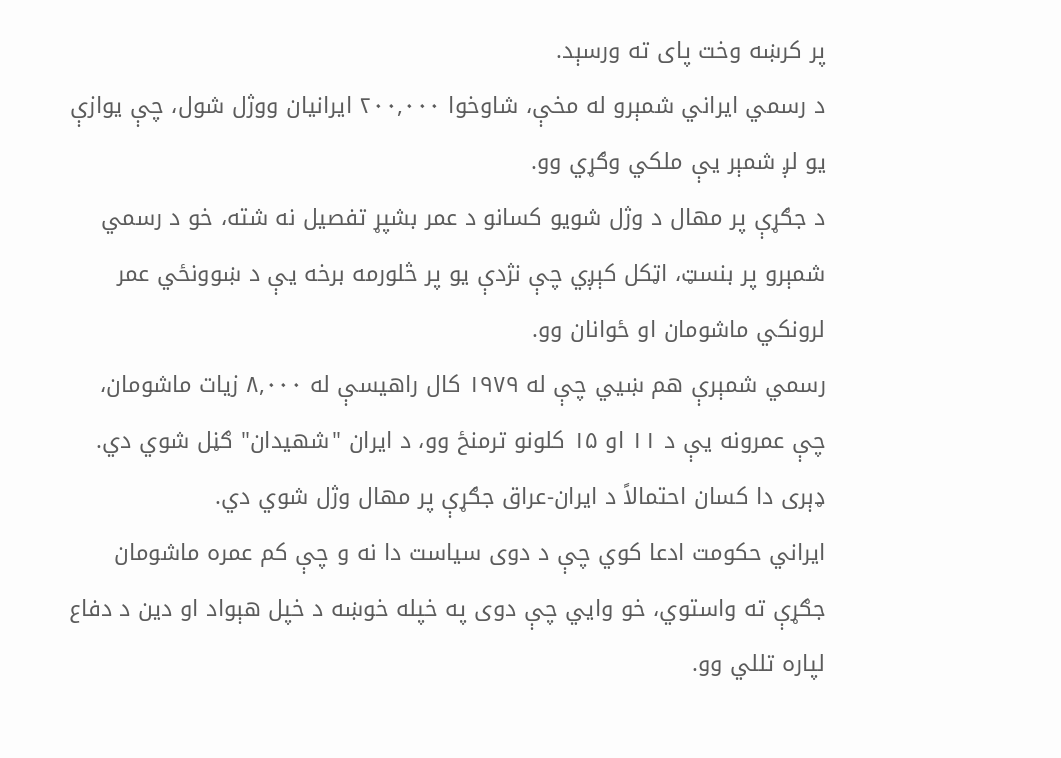پر کرښه وخت پای ته ورسېد.
د رسمي ایراني شمېرو له مخې، شاوخوا ۲۰۰,۰۰۰ ایرانیان ووژل شول، چې یوازې یو لږ شمېر یې ملکي وګړي وو.
د جګړې پر مهال د وژل شویو کسانو د عمر بشپړ تفصیل نه شته، خو د رسمي شمېرو پر بنسټ، اټکل کېږي چې نژدې یو پر څلورمه برخه یې د ښوونځي عمر لرونکي ماشومان او ځوانان وو.
رسمي شمېرې هم ښيي چې له ۱۹۷۹ کال راهیسې له ۸,۰۰۰ زیات ماشومان، چې عمرونه یې د ۱۱ او ۱۵ کلونو ترمنځ وو، د ایران "شهیدان" ګڼل شوي دي. ډېری دا کسان احتمالاً د ایران-عراق جګړې پر مهال وژل شوي دي.
ایراني حکومت ادعا کوي چې د دوی سیاست دا نه و چې کم عمره ماشومان جګړې ته واستوي، خو وايي چې دوی په خپله خوښه د خپل هېواد او دین د دفاع لپاره تللي وو.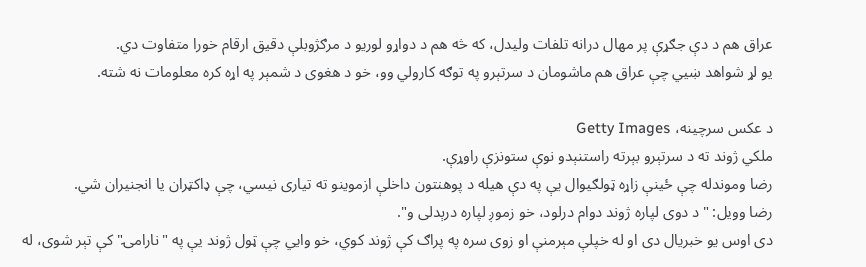عراق هم د دې جګړې پر مهال درانه تلفات ولیدل، که څه هم د دواړو لوریو د مرګژوبلې دقیق ارقام خورا متفاوت دي.
یو لړ شواهد ښيي چې عراق هم ماشومان د سرتېرو په توګه کارولي وو، خو د هغوی د شمېر په اړه کره معلومات نه شته.

د عکس سرچینه، Getty Images
ملکي ژوند ته د سرتېرو بېرته راستنېدو نوې ستونزې راوړې.
رضا وموندله چې ځینې زاړه ټولګیوال یې په دې هیله د پوهنتون داخلې ازموینو ته تیاری نیسي، چې ډاکټران یا انجنیران شي.
رضا وویل: "د دوی لپاره ژوند دوام درلود، خو زموږ لپاره درېدلی و".
دی اوس یو خبریال دی او له خپلې مېرمنې او زوی سره په پراګ کې ژوند کوي، خو وايي چې ټول ژوند یې په "نارامۍ" کې تېر شوی، له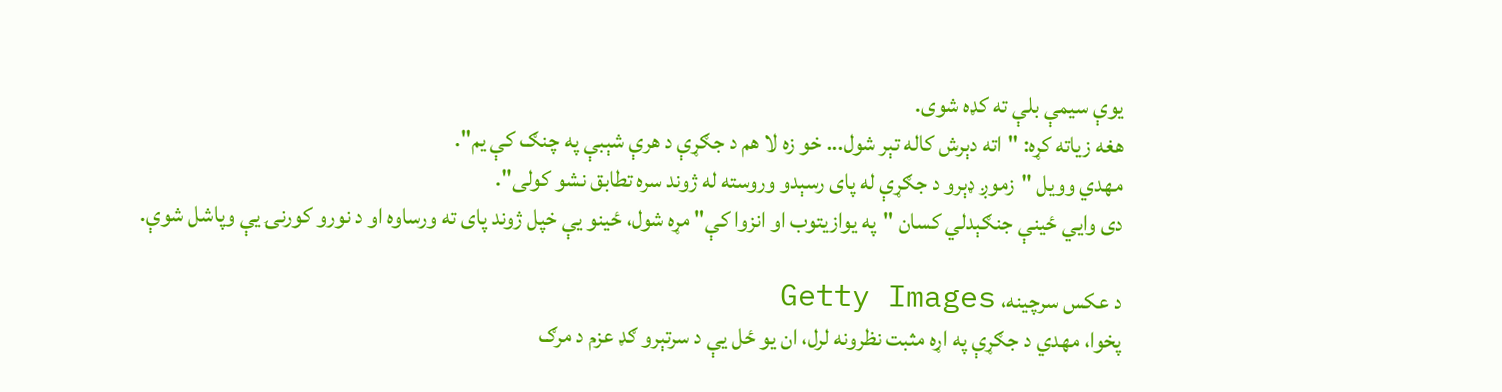یوې سیمې بلې ته کډه شوی.
هغه زیاته کړه: "اته دېرش کاله تېر شول... خو زه لا هم د جګړې د هرې شېبې په چنګ کې یم".
مهدي وویل "زموږ ډېرو د جګړې له پای رسېدو وروسته له ژوند سره تطابق نشو کولی".
دی وايي ځینې جنګېدلي کسان "په یوازیتوب او انزوا کې" مړه شول، ځینو یې خپل ژوند پای ته ورساوه او د نورو کورنۍ یې وپاشل شوې.

د عکس سرچینه، Getty Images
پخوا، مهدي د جګړې په اړه مثبت نظرونه لرل، ان یو ځل یې د سرتېرو ګډ عزم د مرګ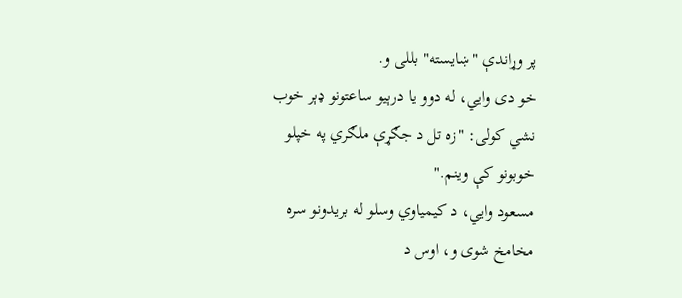پر وړاندې "ښایسته" بللی و.
خو دی وايي، له دوو یا درېیو ساعتونو ډېر خوب نشي کولی: "زه تل د جګړې ملګري په خپلو خوبونو کې وینم."
مسعود وايي، د کیمیاوي وسلو له بریدونو سره مخامخ شوی و، اوس د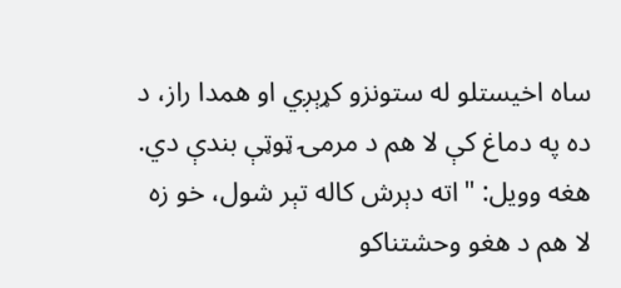ساه اخیستلو له ستونزو کړېږي او همدا راز، د ده په دماغ کې لا هم د مرمۍ ټوټې بندې دي.
هغه وویل: "اته دېرش کاله تېر شول، خو زه لا هم د هغو وحشتناکو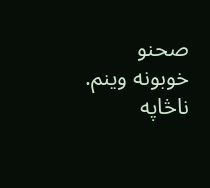صحنو خوبونه وینم. ناڅاپه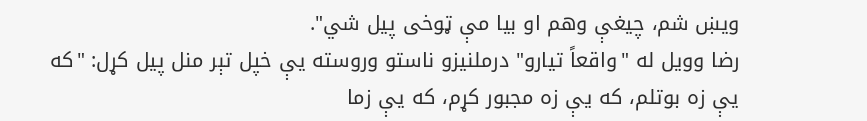ویښ شم، چیغې وهم او بیا مې ټوخی پیل شي".
رضا وویل له "واقعاً تیارو" درملنیزو ناستو وروسته یې خپل تېر منل پیل کړل: "که یې زه بوتلم، که یې زه مجبور کړم، که یې زما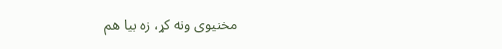مخنیوی ونه کړ، زه بیا هم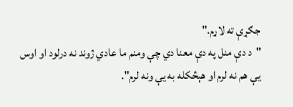جګړې ته لاړم."
"د دې منل په دې معنا دي چې ومنم ما عادي ژوند نه درلود او اوس یې هم نه لرم او هېڅکله به یې ونه لرم".